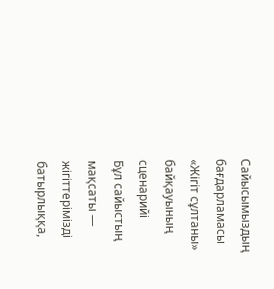Сайысымыздың бағдарламасы
«Жігіт сұлтаны» байқауының сценарийі
Бұл сайыстың мақсаты — жігіттерімізді батырлыққа,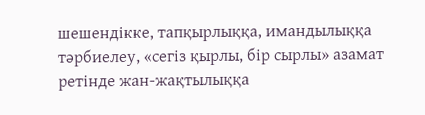шешендікке, тапқырлыққа, имандылыққа тәрбиелеу, «сегіз қырлы, бір сырлы» азамат ретінде жан-жақтылыққа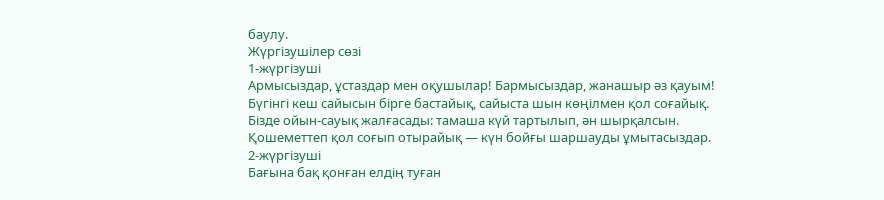баулу.
Жүргізушілер сөзі
1-жүргізуші
Армысыздар, ұстаздар мен оқушылар! Бармысыздар, жанашыр әз қауым!
Бүгінгі кеш сайысын бірге бастайық, сайыста шын көңілмен қол соғайық.
Бізде ойын-сауық жалғасады: тамаша күй тартылып, ән шырқалсын.
Қошеметтеп қол соғып отырайық — күн бойғы шаршауды ұмытасыздар.
2-жүргізуші
Бағына бақ қонған елдің туған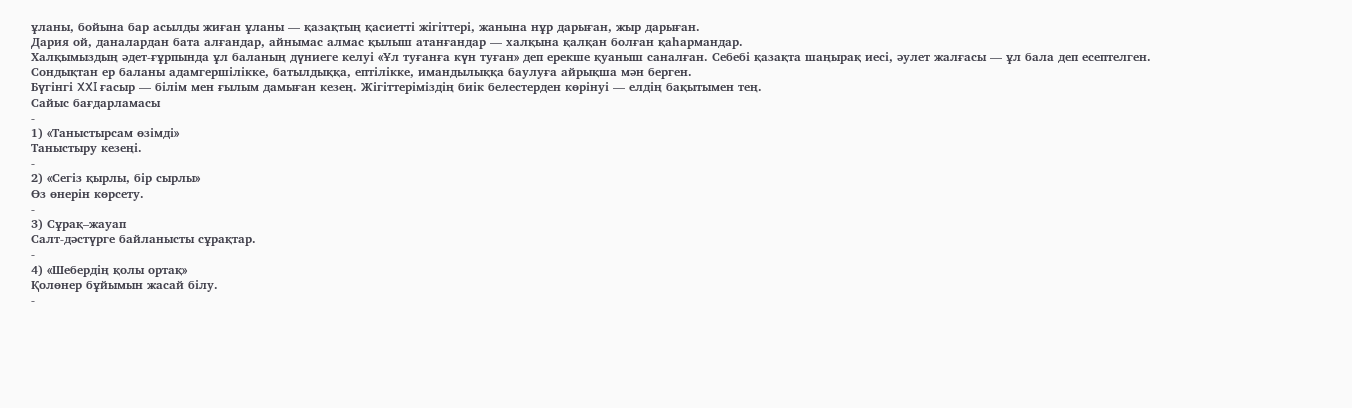ұланы, бойына бар асылды жиған ұланы — қазақтың қасиетті жігіттері, жанына нұр дарыған, жыр дарыған.
Дария ой, даналардан бата алғандар, айнымас алмас қылыш атанғандар — халқына қалқан болған қаһармандар.
Халқымыздың әдет-ғұрпында ұл баланың дүниеге келуі «Ұл туғанға күн туған» деп ерекше қуаныш саналған. Себебі қазақта шаңырақ иесі, әулет жалғасы — ұл бала деп есептелген. Сондықтан ер баланы адамгершілікке, батылдыққа, ептілікке, имандылыққа баулуға айрықша мән берген.
Бүгінгі XXI ғасыр — білім мен ғылым дамыған кезең. Жігіттеріміздің биік белестерден көрінуі — елдің бақытымен тең.
Сайыс бағдарламасы
-
1) «Таныстырсам өзімді»
Таныстыру кезеңі.
-
2) «Сегіз қырлы, бір сырлы»
Өз өнерін көрсету.
-
3) Сұрақ–жауап
Салт-дәстүрге байланысты сұрақтар.
-
4) «Шебердің қолы ортақ»
Қолөнер бұйымын жасай білу.
-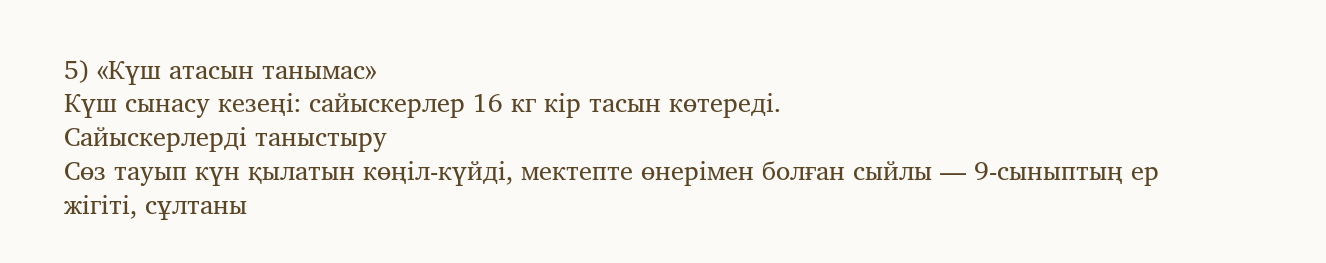5) «Күш атасын танымас»
Күш сынасу кезеңі: сайыскерлер 16 кг кір тасын көтереді.
Сайыскерлерді таныстыру
Сөз тауып күн қылатын көңіл-күйді, мектепте өнерімен болған сыйлы — 9-сыныптың ер жігіті, сұлтаны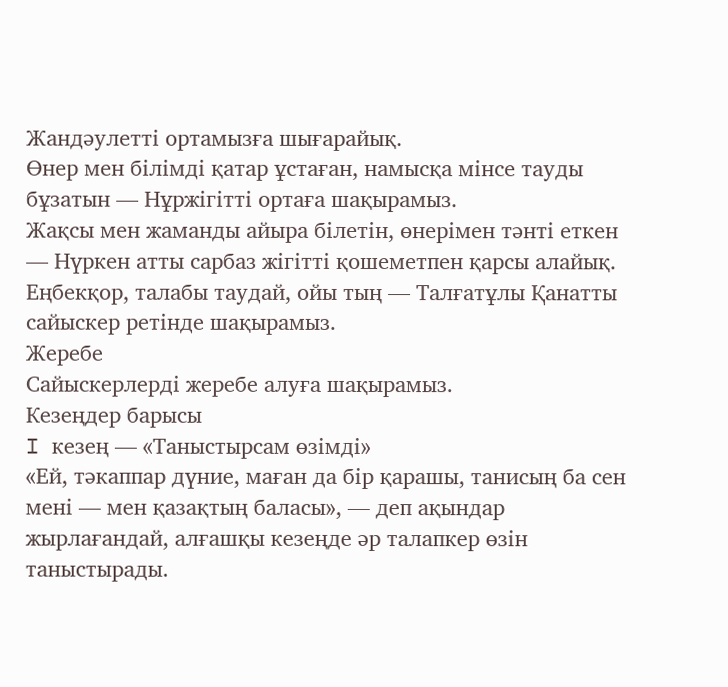Жандәулетті ортамызға шығарайық.
Өнер мен білімді қатар ұстаған, намысқа мінсе тауды бұзатын — Нұржігітті ортаға шақырамыз.
Жақсы мен жаманды айыра білетін, өнерімен тәнті еткен — Нүркен атты сарбаз жігітті қошеметпен қарсы алайық.
Еңбекқор, талабы таудай, ойы тың — Талғатұлы Қанатты сайыскер ретінде шақырамыз.
Жеребе
Сайыскерлерді жеребе алуға шақырамыз.
Кезеңдер барысы
I кезең — «Таныстырсам өзімді»
«Ей, тәкаппар дүние, маған да бір қарашы, танисың ба сен мені — мен қазақтың баласы», — деп ақындар жырлағандай, алғашқы кезеңде әр талапкер өзін таныстырады.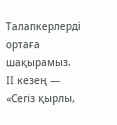Талапкерлерді ортаға шақырамыз.
II кезең — «Сегіз қырлы,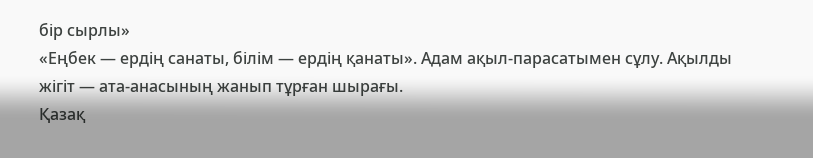бір сырлы»
«Еңбек — ердің санаты, білім — ердің қанаты». Адам ақыл-парасатымен сұлу. Ақылды жігіт — ата-анасының жанып тұрған шырағы.
Қазақ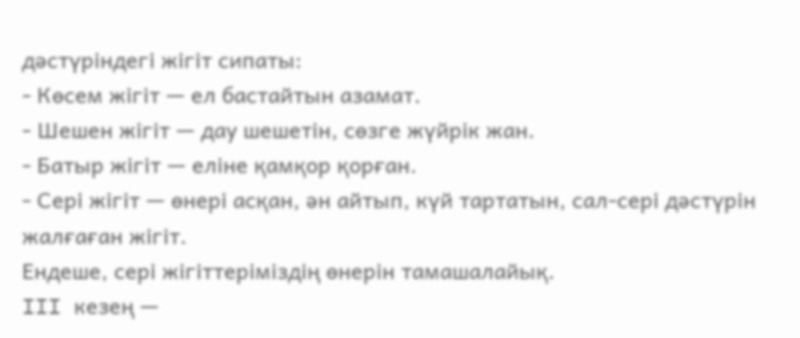дәстүріндегі жігіт сипаты:
- Көсем жігіт — ел бастайтын азамат.
- Шешен жігіт — дау шешетін, сөзге жүйрік жан.
- Батыр жігіт — еліне қамқор қорған.
- Сері жігіт — өнері асқан, ән айтып, күй тартатын, сал-сері дәстүрін жалғаған жігіт.
Ендеше, сері жігіттеріміздің өнерін тамашалайық.
III кезең —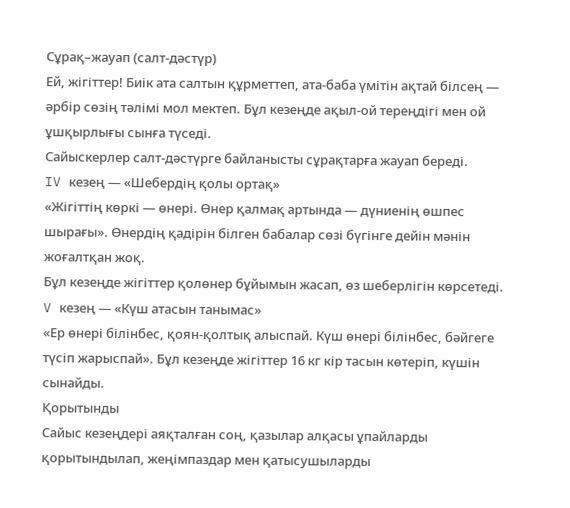Сұрақ–жауап (салт-дәстүр)
Ей, жігіттер! Биік ата салтын құрметтеп, ата-баба үмітін ақтай білсең — әрбір сөзің тәлімі мол мектеп. Бұл кезеңде ақыл-ой тереңдігі мен ой ұшқырлығы сынға түседі.
Сайыскерлер салт-дәстүрге байланысты сұрақтарға жауап береді.
IV кезең — «Шебердің қолы ортақ»
«Жігіттің көркі — өнері. Өнер қалмақ артында — дүниенің өшпес шырағы». Өнердің қадірін білген бабалар сөзі бүгінге дейін мәнін жоғалтқан жоқ.
Бұл кезеңде жігіттер қолөнер бұйымын жасап, өз шеберлігін көрсетеді.
V кезең — «Күш атасын танымас»
«Ер өнері білінбес, қоян-қолтық алыспай. Күш өнері білінбес, бәйгеге түсіп жарыспай». Бұл кезеңде жігіттер 16 кг кір тасын көтеріп, күшін сынайды.
Қорытынды
Сайыс кезеңдері аяқталған соң, қазылар алқасы ұпайларды қорытындылап, жеңімпаздар мен қатысушыларды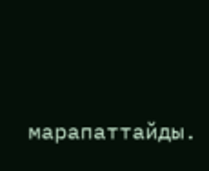марапаттайды.